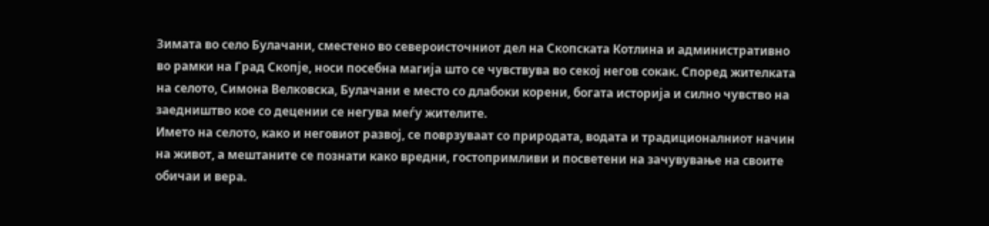Зимата во село Булачани, сместено во североисточниот дел на Скопската Котлина и административно во рамки на Град Скопје, носи посебна магија што се чувствува во секој негов сокак. Според жителката на селото, Симона Велковска, Булачани е место со длабоки корени, богата историја и силно чувство на заедништво кое со децении се негува меѓу жителите.
Името на селото, како и неговиот развој, се поврзуваат со природата, водата и традиционалниот начин на живот, а мештаните се познати како вредни, гостопримливи и посветени на зачувување на своите обичаи и вера.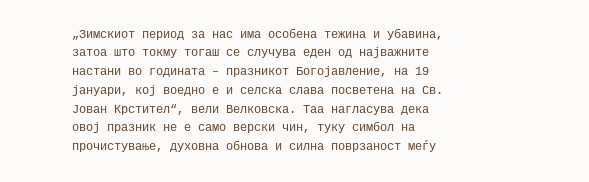„Зимскиот период за нас има особена тежина и убавина, затоа што токму тогаш се случува еден од најважните настани во годината – празникот Богојавление, на 19 јануари, кој воедно е и селска слава посветена на Св. Јован Крстител“, вели Велковска. Таа нагласува дека овој празник не е само верски чин, туку симбол на прочистување, духовна обновa и силна поврзаност меѓу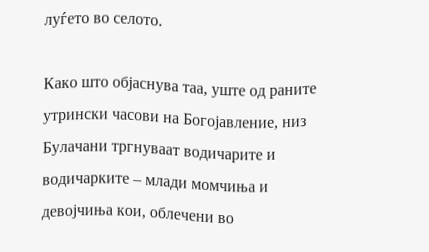луѓето во селото.

Како што објаснува таа, уште од раните утрински часови на Богојавление, низ Булачани тргнуваат водичарите и водичарките – млади момчиња и девојчиња кои, облечени во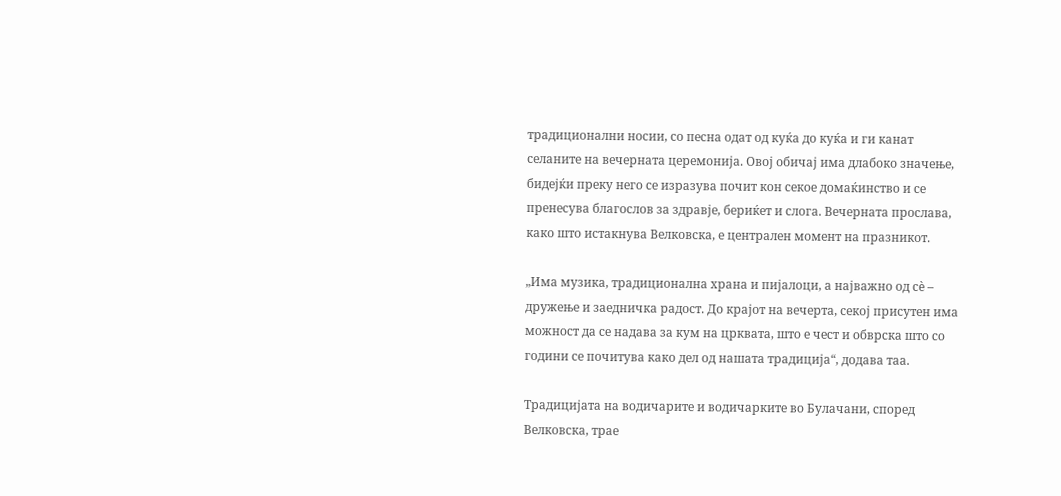традиционални носии, со песна одат од куќа до куќа и ги канат селаните на вечерната церемонија. Овој обичај има длабоко значење, бидејќи преку него се изразува почит кон секое домаќинство и се пренесува благослов за здравје, бериќет и слога. Вечерната прослава, како што истакнува Велковска, е централен момент на празникот.

„Има музика, традиционална храна и пијалоци, а најважно од сè – дружење и заедничка радост. До крајот на вечерта, секој присутен има можност да се надава за кум на црквата, што е чест и обврска што со години се почитува како дел од нашата традиција“, додава таа.

Традицијата на водичарите и водичарките во Булачани, според Велковска, трае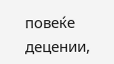повеќе децении,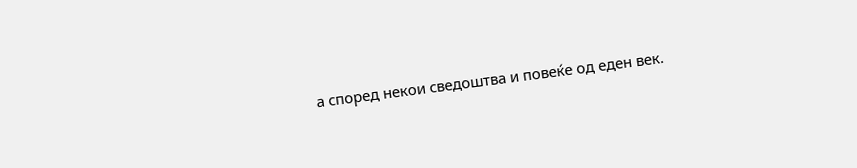а според некои сведоштва и повеќе од еден век.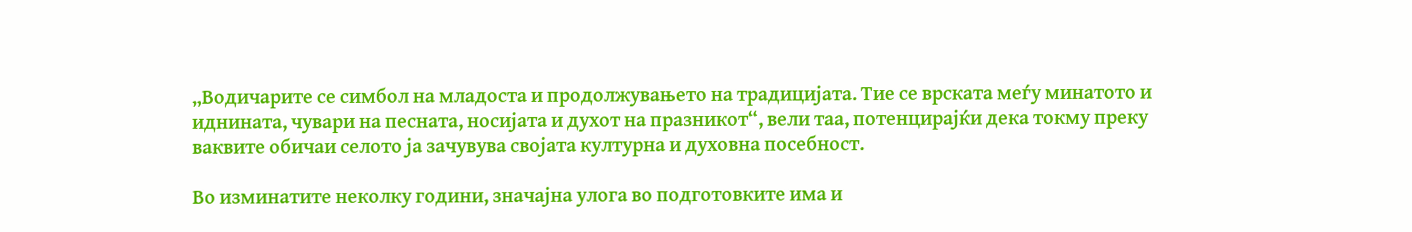„Водичарите се симбол на младоста и продолжувањето на традицијата. Тие се врската меѓу минатото и иднината, чувари на песната, носијата и духот на празникот“, вели таа, потенцирајќи дека токму преку ваквите обичаи селото ја зачувува својата културна и духовна посебност.

Во изминатите неколку години, значајна улога во подготовките има и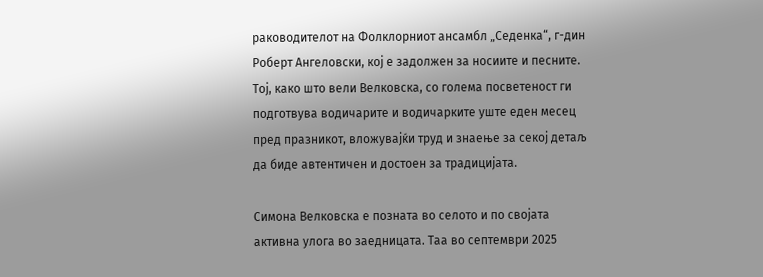раководителот на Фолклорниот ансамбл „Седенка“, г-дин Роберт Ангеловски, кој е задолжен за носиите и песните. Тој, како што вели Велковска, со голема посветеност ги подготвува водичарите и водичарките уште еден месец пред празникот, вложувајќи труд и знаење за секој детаљ да биде автентичен и достоен за традицијата.

Симона Велковска е позната во селото и по својата активна улога во заедницата. Таа во септември 2025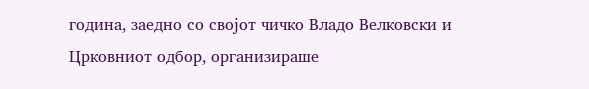година, заедно со својот чичко Владо Велковски и Црковниот одбор, организираше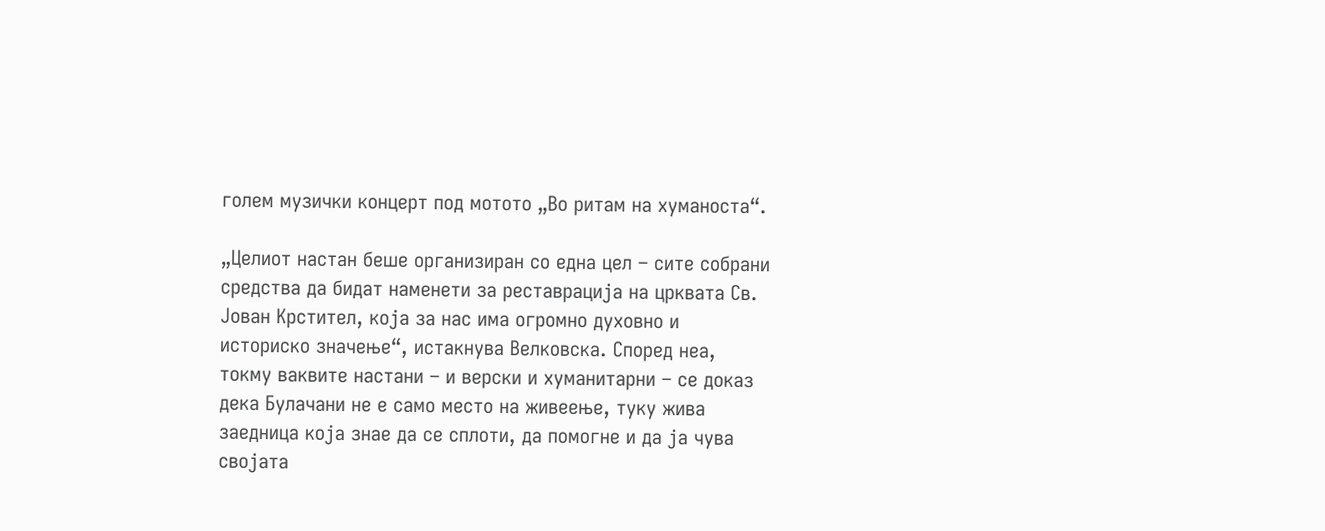голем музички концерт под мотото „Во ритам на хуманоста“.

„Целиот настан беше организиран со една цел – сите собрани средства да бидат наменети за реставрација на црквата Св. Јован Крстител, која за нас има огромно духовно и историско значење“, истакнува Велковска. Според неа, токму ваквите настани – и верски и хуманитарни – се доказ дека Булачани не е само место на живеење, туку жива заедница која знае да се сплоти, да помогне и да ја чува својата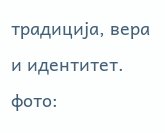традиција, вера и идентитет.
фото: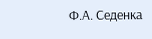Ф.А. Седенка